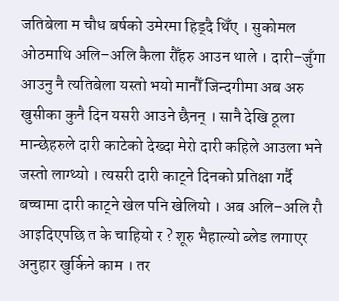जतिबेला म चौध बर्षको उमेरमा हिड्दै थिँए । सुकोमल ओठमाथि अलि–अलि कैला रौँहरु आउन थाले । दारी–जुँगा आउनु नै त्यतिबेला यस्तो भयो मानौँ जिन्दगीमा अब अरु खुसीका कुनै दिन यसरी आउने छैनन् । सानै देखि ठूला मान्छेहरुले दारी काटेको देख्दा मेरो दारी कहिले आउला भने जस्तो लाग्थ्यो । त्यसरी दारी काट्ने दिनको प्रतिक्षा गर्दै बच्चामा दारी काट्ने खेल पनि खेलियो । अब अलि–अलि रौ आइदिएपछि त के चाहियो र ? शूरु भैहाल्यो ब्लेड लगाएर अनुहार खुर्किने काम । तर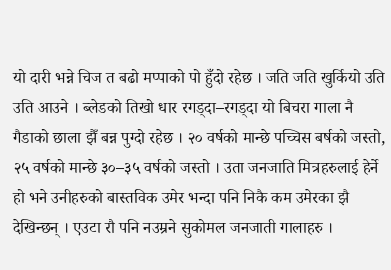यो दारी भन्ने चिज त बढो मप्पाको पो हुँदो रहेछ । जति जति खुर्कियो उति उति आउने । ब्लेडको तिखो धार रगड्दा–रगड्दा यो बिचरा गाला नै गैडाको छाला झैँ बन्न पुग्दो रहेछ । २० वर्षको मान्छे पच्चिस बर्षको जस्तो, २५ वर्षको मान्छे ३०–३५ वर्षको जस्तो । उता जनजाति मित्रहरुलाई हेर्ने हो भने उनीहरुको बास्तविक उमेर भन्दा पनि निकै कम उमेरका झै देखिन्छन् । एउटा रौ पनि नउम्रने सुकोमल जनजाती गालाहरु ।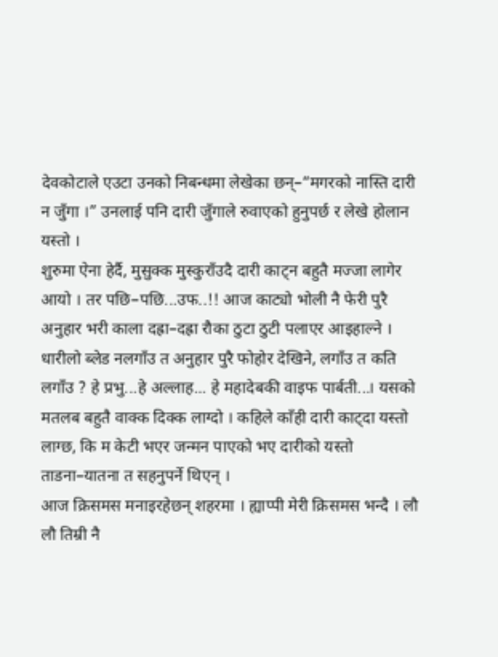देवकोटाले एउटा उनको निबन्धमा लेखेका छन्–“मगरको नास्ति दारी न जुँगा ।” उनलाई पनि दारी जुँगाले रुवाएको हुनुपर्छ र लेखे होलान यस्तो ।
शुरुमा ऐना हेर्दै, मुसुक्क मुस्कुराँउदै दारी काट्न बहुतै मज्जा लागेर आयो । तर पछि–पछि...उफ..!! आज काट्यो भोली नै फेरी पुरै अनुहार भरी काला दह्रा–दह्रा रौका ठुटा ठुटी पलाएर आइहाल्ने । धारीलो ब्लेड नलगाँउ त अनुहार पुरै फोहोर देखिने, लगाँउ त कति लगाँउ ? हे प्रभु...हे अल्लाह... हे महादेबकी वाइफ पार्बती...। यसको मतलब बहुतै वाक्क दिक्क लाग्दो । कहिले काँही दारी काट्दा यस्तो लाग्छ, कि म केटी भएर जन्मन पाएको भए दारीको यस्तो ताडना–यातना त सहनुपर्ने थिएन् ।
आज क्रिसमस मनाइरहेछन् शहरमा । ह्याप्पी मेरी क्रिसमस भन्दै । लौ लौ तिम्री नै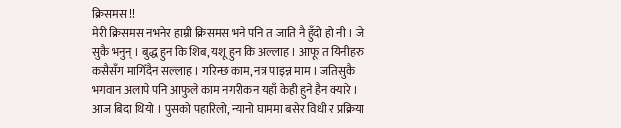क्रिसमस !!
मेरी क्रिसमस नभनेर हाम्री क्रिसमस भने पनि त जाति नै हुँदो हो नी । जे सुकै भनुन् । बुद्ध हुन कि शिब, यशू हुन कि अल्लाह । आफू त यिनीहरु कसैसँग मागिँदैन सल्लाह । गरिन्छ काम, नत्र पाइन्न माम । जतिसुकै भगवान अलापे पनि आफुले काम नगरीकन यहाँ केही हुने हैन क्यारे ।
आज बिदा थियो । पुसको पहारिलो, न्यानो घाममा बसेर विधी र प्रक्रिया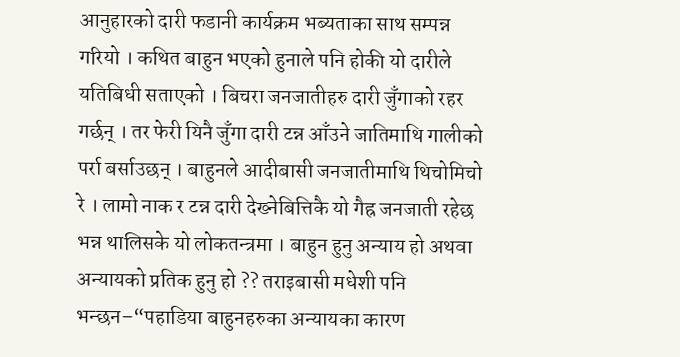आनुहारको दारी फडानी कार्यक्रम भब्यताका साथ सम्पन्न गरियो । कथित बाहुन भएको हुनाले पनि होकी यो दारीले यतिबिधी सताएको । बिचरा जनजातीहरु दारी जुँगाको रहर गर्छन् । तर फेरी यिनै जुँगा दारी टन्न आँउने जातिमाथि गालीको पर्रा बर्साउछन् । बाहुनले आदीबासी जनजातीमाथि थिचोमिचो रे । लामो नाक र टन्न दारी देख्नेबित्तिकै यो गैह्र जनजाती रहेछ भन्न थालिसके यो लोकतन्त्रमा । बाहुन हुनु अन्याय हो अथवा अन्यायको प्रतिक हुनु हो ?? तराइबासी मधेशी पनि भन्छन–“पहाडिया बाहुनहरुका अन्यायका कारण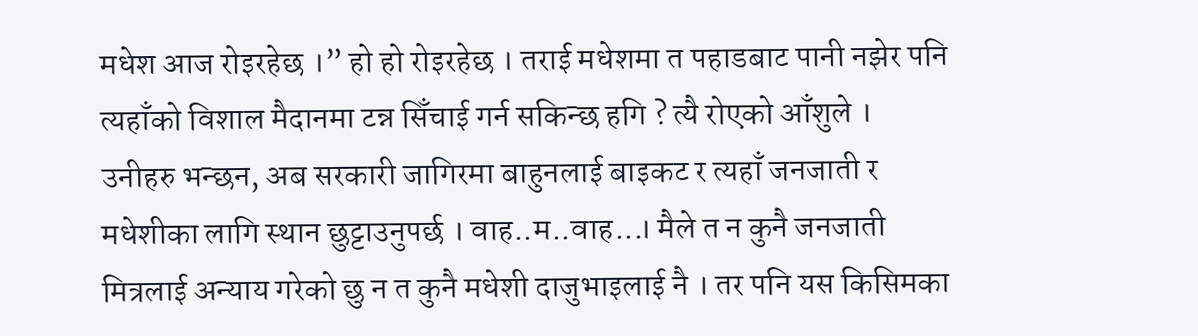मधेश आज रोइरहेछ ।” हो हो रोइरहेछ । तराई मधेशमा त पहाडबाट पानी नझेर पनि त्यहाँको विशाल मैदानमा टन्न सिँचाई गर्न सकिन्छ हगि ? त्यै रोएको आँशुले । उनीहरु भन्छन, अब सरकारी जागिरमा बाहुनलाई बाइकट र त्यहाँ जनजाती र मधेशीका लागि स्थान छुट्टाउनुपर्छ । वाह..म..वाह...। मैले त न कुनै जनजाती मित्रलाई अन्याय गरेको छु न त कुनै मधेशी दाजुभाइलाई नै । तर पनि यस किसिमका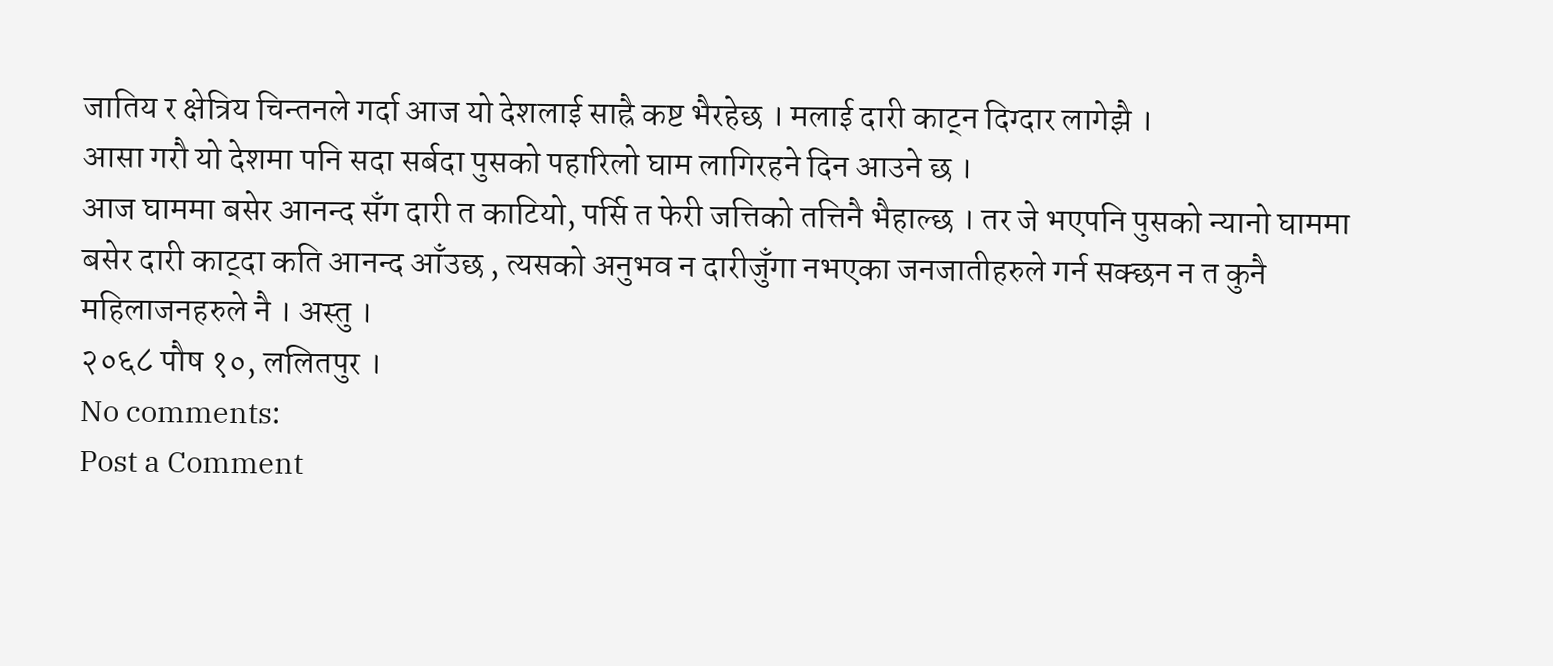जातिय र क्षेत्रिय चिन्तनले गर्दा आज यो देशलाई साह्रै कष्ट भैरहेछ । मलाई दारी काट्न दिग्दार लागेझै ।
आसा गरौ यो देशमा पनि सदा सर्बदा पुसको पहारिलो घाम लागिरहने दिन आउने छ ।
आज घाममा बसेर आनन्द सँग दारी त काटियो, पर्सि त फेरी जत्तिको तत्तिनै भैहाल्छ । तर जे भएपनि पुसको न्यानो घाममा बसेर दारी काट्दा कति आनन्द आँउछ , त्यसको अनुभव न दारीजुँगा नभएका जनजातीहरुले गर्न सक्छन न त कुनै महिलाजनहरुले नै । अस्तु ।
२०६८ पौष १०, ललितपुर ।
No comments:
Post a Comment